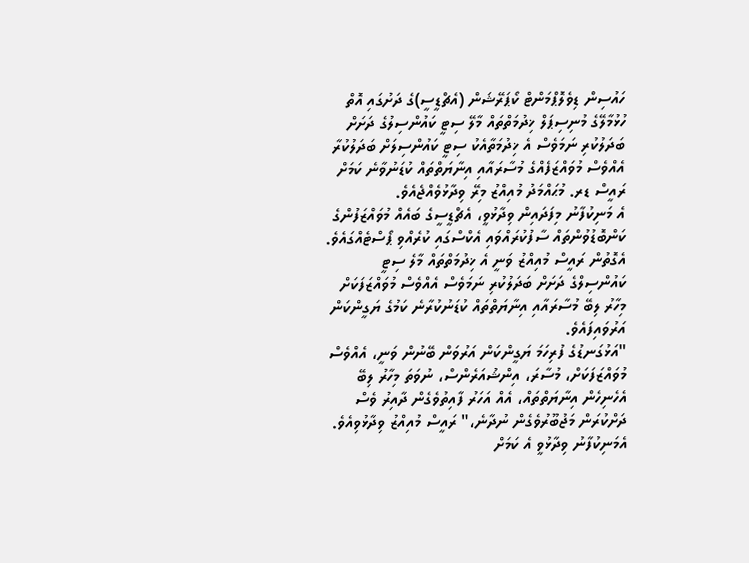ހައުސިން ޑިވެލޮޕްމަންޓް ކޯޕަރޭޝަން (އެޗްޑީސީ)ގެ ދަށުގައި އޮތް ހުޅުމާލޭގެ މުނިސިޕަލް ޚިދުމަތްތައް މާލޭ ސިޓީ ކައުންސިލުގެ ދަށަށް ބަދަލުކުރި ނަމަވެސް އެ ޚިދުމަތާއެކު ސިޓީ ކައުންސިލަށް ބަދަލުކުރާ އެއްވެސް މުވައްޒަފެއްގެ މުސާރައާއި އިނާޔަތްތައް ކުޑަނުވާނެ ކަމަށް ރައީސް ޑރ. މުޙައްމަދު މުއިއްޒު މިރޭ ވިދާޅުވެއްޖެއެވެ.
އެ މަނިކުފާނު މިފަދައިން ވިދާޅުވީ، އެޗްޑީސީގެ ބައެއް މުވައްޒަފުންގެ ކަންބޮޑުވުންތައް ސާފުކުރައްވައި އެކްސްގައި ކުރެއްވި ޕޯސްޓެއްގައެވެ.
އެގޮތުން ރައީސް މުއިއްޒު ވަނީ އެ ޚިދުމަތްތައް މާލެ ސިޓީ ކައުންސިލްގެ ދަށަށް ބަދަލުކުރި ނަމަވެސް އެއްވެސް މުވައްޒަފަކަށް މިހާރު ލިބޭ މުސާރައާއި އިނާޔަތްތައް ކުޑަނުކުރާނެ ކަމުގެ ޔަގީންކަން އަރުވައިފައެވެ.
"އަޅުގަނޑުގެ ފުރިހަމަ ޔަގީންކަން އަރުވަން ބޭނުން ވަނީ، އެއްވެސް މުވައްޒަފަކަށް، މުސާރަ، އިންޝުއަރެންސް، ނުވަތަ މިހާރު ލިބޭ އެހެނިހެން އިނާޔަތްތައް، އެއް އަހަރު ފާއިތުވެގެން ދާއިރު ވެސް ދަށްކުރަން މަޖުބޫރުވެގެން ނުދާނެ،" ރައީސް މުއިއްޒު ވިދާޅުވިއެވެ.
އެމަނިކުފާނު ވިދާޅުވީ އެ ކަމަށް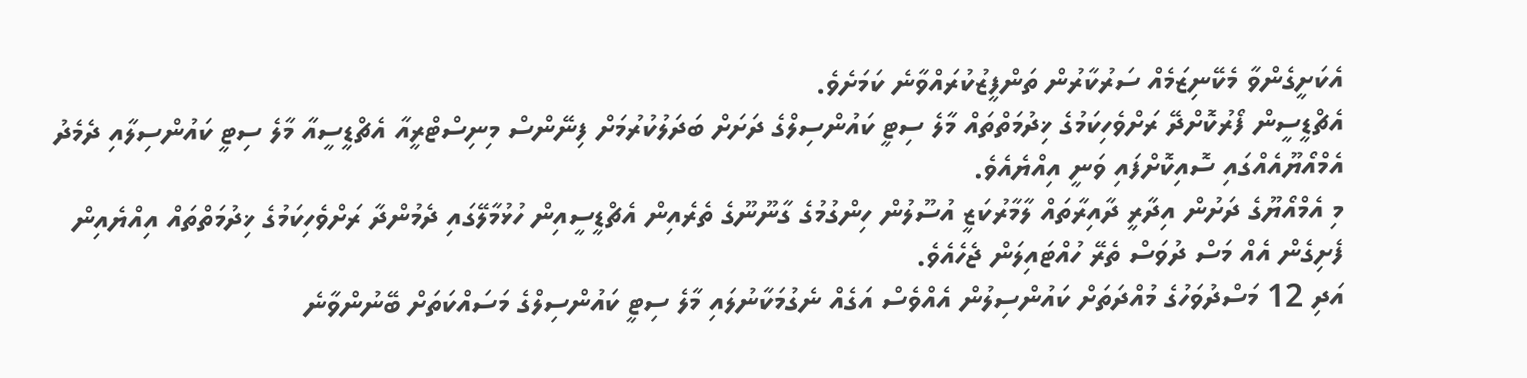އެކަށީގެންވާ މެކޭނިޒަމެއް ސަރުކާރުން ތަންފީޒުކުރައްވާނެ ކަމަށެވެ.
އެޗްޑީސީން ފޯރުކޮށްދޭ ރަށްވެހިކަމުގެ ޚިދުމަތްތައް މާލެ ސިޓީ ކައުންސިލްގެ ދަށަށް ބަދަލުކުރުމަށް ފިނޭންސް މިނިސްޓްރީއާ އެޗްޑީސީއާ މާލެ ސިޓީ ކައުންސިލާއި ދެމެދު އެމްއޯޔޫއެއްގައި ސޮއިކޮށްފައި ވަނީ އިއްޔެއެވެ.
މި އެމްއޯޔޫގެ ދަށުން އިދާރީ ދާއިރާތައް ލާމާރުކަޒީ އުސޫލުން ހިންގުމުގެ ގާނޫނޫގެ ތެރެއިން އެޗްޑީސީއިން ހުޅުމާލޭގައި ދެމުންދާ ރަށްވެހިކަމުގެ ޚިދުމަތްތައް އިއްޔެއިން ފެށިގެން އެއް މަސް ދުވަސް ތެރޭ ހުއްޓައިލަން ޖެހެއެވެ.
އަދި 12 މަސްދުވަހުގެ މުއްދަތަށް ކައުންސިލުން އެއްވެސް އަގެއް ނެގުމަކާނުލައި މާލެ ސިޓީ ކައުންސިލްގެ މަސައްކަތަށް ބޭނުންވާނެ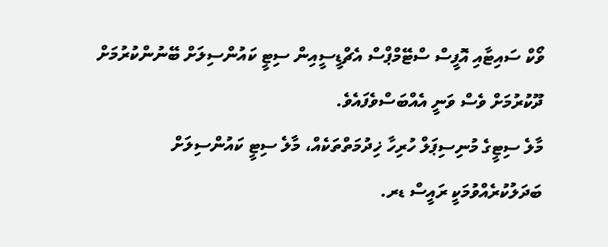ވޯކް ސައިޓާއި އޮފީސް ސްޓޭމްޕްސް އެޗްޑީސީއިން ސިޓީ ކައުންސިލަށް ބޭނުންކުރުމަށް ދޫކުރުމަށް ވެސް ވަނީ އެއްބަސްވެފައެވެ.
މާލެ ސިޓީގެ މުނިސިޕަލް ހުރިހާ ޚިދުމަތްތަކެއް، މާލެ ސިޓީ ކައުންސިލަށް ބަދަލުކުރެއްވުމަކީ ރައީސް ޑރ.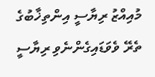މުއިއްޒު ރިޔާސީ އިންތިޚާބުގެ ތެރޭ ވެވަޑައިގެންނެވި ރިޔާސީ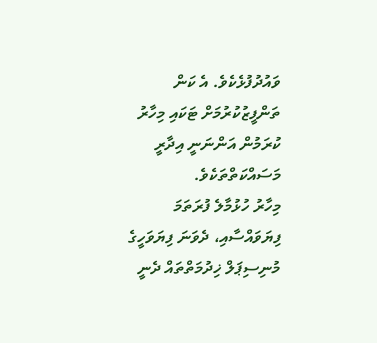ވައުދުފުޅެކެވެ. އެ ކަން ތަންފީޒުކުރުމަށް ޓަކައި މިހާރު ކުރަމުން އަންނަނީ އިދާރީ މަސައްކަތްތަކެވެ.
މިހާރު ހުޅުމާލެ ފުރަތަމަ ފިޔަވައްސާއި، ދެވަނަ ފިޔަވަހީގެ މުނިސިޕަލް ޚިދުމަތްތައް ދެނީ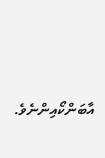އާބަންކޯއިންނެވެ.